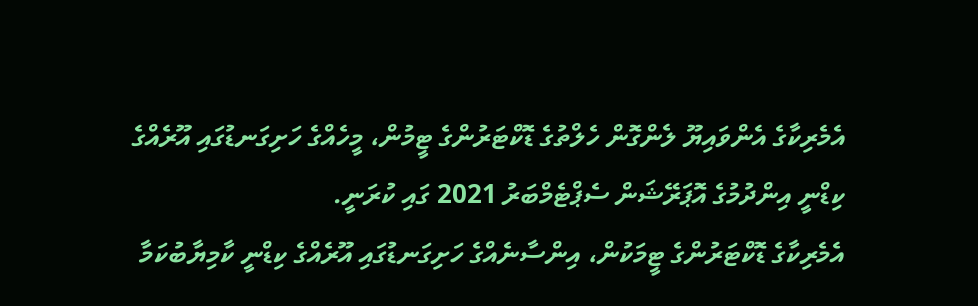އެމެރިކާގެ އެންވައިޔޫ ލެންގޮން ހެލްތުގެ ޑޮކްޓަރުންގެ ޓީމުން، މީހެއްގެ ހަށިގަނޑުގައި އޫރެއްގެ ކިޑްނީ އިންދުމުގެ އޮޕަރޭޝަން ސެޕްޓެމްބަރު 2021 ގައި ކުރަނީ.
އެމެރިކާގެ ޑޮކްޓަރުންގެ ޓީމަކުން، އިންސާނެއްގެ ހަށިގަނޑުގައި އޫރެއްގެ ކިޑްނީ ކާމިޔާބުކަމާ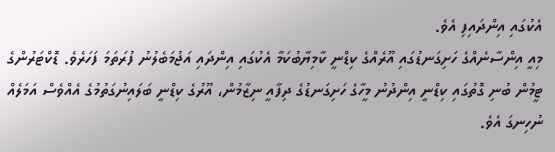އެކުގައި އިންދައިފި އެވެ.
މިއީ އިންސާނެއްގެ ހަށިގަނޑުގައި އޫރެއްގެ ކިޑްނީ ކާމިޔާބުކަމާ އެކުގައި އިންދައި އަޖުމަބެލުނު ފުރަތަމަ ފަހަރެވެ. ޑޮކްޓަރުންގެ ޓީމުން ބުނި ގޮތުގައި ކިޑްނީ އިންދުނު މީހާގެ ހަށިގަނޑުގެ ދިފާއީ ނިޒާމުން، އޫރުގެ ކިޑްނީ ބަލައިނުގަތުމުގެ އެއްވެސް އަމަލެއް ނުހިނގަ އެވެ.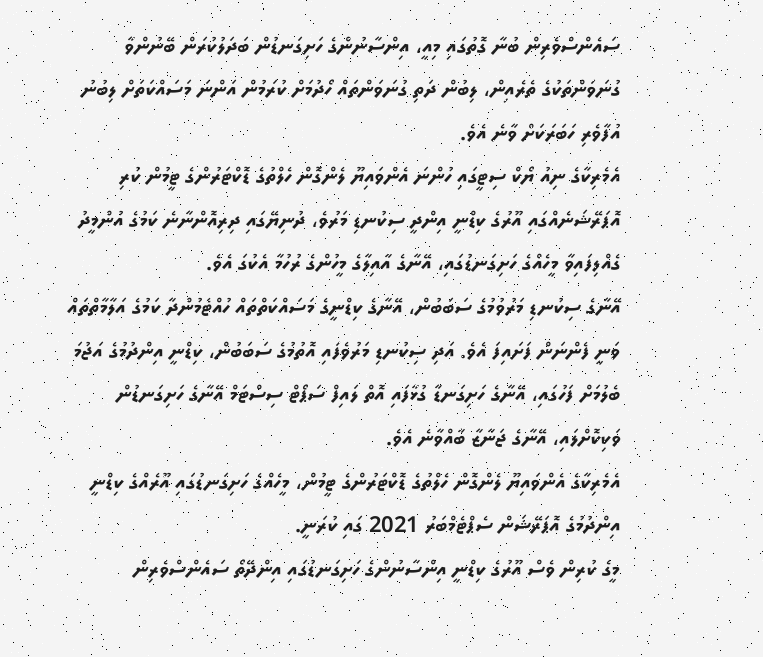ސައެންސްވެރިން ބުނާ ގޮތުގައި މިއީ، އިންސާނުންގެ ހަށިގަނޑުން ބަދަލުކުރަން ބޭނުންވާ ގުނަވަންތަކުގެ ތެރެއިން، ލިބުން ދަތި ގުނަވަންތައް ހޯދުމަށް ކުރަމުން އަންނަ މަސައްކަތަށް ލިބުނު އުފާވެރި ހަބަރަކަށް ވާނެ އެވެ.
އެމެރިކާގެ ނިއު ޔޯކް ސިޓީގައި ހުންނަ އެންވައިޔޫ ލެންގޮން ހެލްތުގެ ޑޮކްޓަރުންގެ ޓީމުން ކުރި އޮޕަރޭޝަނެއްގައި އޫރުގެ ކިޑްނީ އިންދީ ސިކުނޑި މަރުވެ، ދުނިޔޭގައި ދިރިއޮންނާނެ ކަމުގެ އުންމީދު ގެއްލިފައިވާ މީހެއްގެ ހަށިގަނޑުގައި، އޭނާގެ އާއިލާގެ މީހުންގެ ރުހުމާ އެކުގަ އެވެ.
އޭނާގެ ސިކުނޑި މަރުވުމުގެ ސަބަބުން، އޭނާގެ ކިޑްނީގެ މަސައްކަތްތައް ހުއްޓެމުންދާ ކަމުގެ އަލާމާތްތައް ވަނީ ފެންނަން ފަށައިފަ އެވެ. އަދި ސިކުނޑި މަރުވެފައި އޮތުމުގެ ސަބަބުން، ކިޑްނީ އިންދުމުގެ އަޖުމަ ބެލުމަށް ފަހުގައި، އޭނާގެ ހަށިގަނޑާ ގުޅާފައި އޮތް ލައިފް ސަޕޯޓް ސިސްޓަމް އޭނާގެ ހަށިގަނޑުން ވަކިކޮށްލައި، އޭނާގެ ޖަނާޒާ ބާއްވާނެ އެވެ.
އެމެރިކާގެ އެންވައިޔޫ ލެންގޮން ހެލްތުގެ ޑޮކްޓަރުންގެ ޓީމުން، މީހެއްގެ ހަށިގަނޑުގައި އޫރެއްގެ ކިޑްނީ އިންދުމުގެ އޮޕަރޭޝަން ސެޕްޓެމްބަރު 2021 ގައި ކުރަނީ.
މީގެ ކުރިން ވެސް އޫރުގެ ކިޑްނީ އިންސާނުންގެ ހަށިގަނޑުގައި އިންދޭތޯ ސައެންސްވެރިން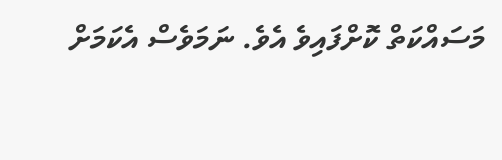މަސައްކަތް ކޮށްފައިވެ އެވެ. ނަމަވެސް އެކަމަށް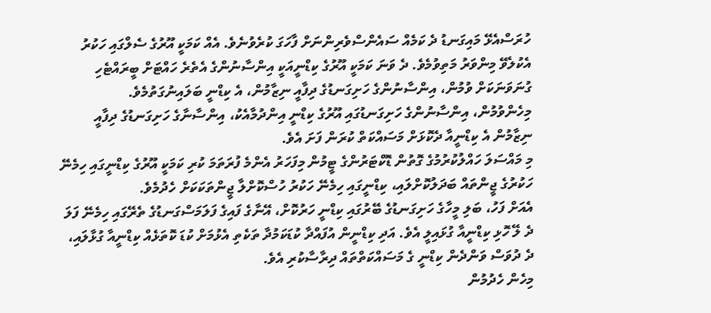ހުރަސްއެޅޭ މައިގަނޑު ދެ ކަމެއް ސައެންސްވެރިންނަށް ފާހަގަ ކުރެވުނެވެ. އެއް ކަމަކީ އޫރުގެ ސެލްގައި ހަކުރު އެކުލެވޭ މިންވަރު މަތިވުމެވެ. ދެ ވަނަ ކަމަކީ އޫރުގެ ކިޑްނީއަކީ އިންސާނުންގެ އެތެރެ ހައްޓަށް ބީރައްޓެހި ގުނަވަނަކަށް ވުމުން، އިންސާނުންގެ ހަށިގަނޑުގެ ދިފާއީ ނިޒާމުން، އެ ކިޑްނީ ބަލައިނުގަތުމެވެ.
މިހެންވުމުން، އިންސާނުންގެ ހަށިގަނޑުގައި އޫރުގެ ކިޑްނީ އިންދުމާއެކު، އިންސާނާގެ ހަށިގަނޑުގެ ދިފާއީ ނިޒާމުން އެ ކިޑްނީއާ ދެކޮޅަށް މަސައްކަތް ކުރަން ފަށަ އެވެ.
މި މައްސަލަ ހައްލުކުރުމުގެ ގޮތުން ޑޮކްޓަރުންގެ ޓީމުން މިފަހަރު އެންމެ ފުރަތަމަ ކުރި ކަމަކީ އޫރުގެ ކިޑްނީގައި ހިމެނޭ ހަކުރުގެ ޖީންތައް ބަދަލުކޮށްލައި، ކިޑްނީގައި ހިމެނޭ ހަކުރު ހުސްކޮށްލާ ޖީންތަކަކަށް ހެދުމެވެ.
އެއަށް ފަހު، ބަލި މީހާގެ ހަށިގަނޑުގެ ބޭރުގައި ކިޑްނީ ހަރުކޮށް، އޭނާގެ ފައިގެ ފަލަމަސްގަނޑުގެ ތެރޭގައި ހިމެނޭ ފަލަ ދެ ލޭ ހޮޅި ކިޑްނީއާ ގުޅައިލީ އެވެ. އަދި ކިޑްނީން އުފައްދާ ކުޑަކަމުދާ ތަކެތި އެޅުމަށް ކުޑަ ކޮތަޅެއް ކިޑްނީއާ ގުޅާލައި، ދެ ދުވަސް ވަންދެން ކިޑްނީ ގެ މަސައްކަތްތައް ދިރާސާކުރި އެވެ.
މިހެން ހެދުމުން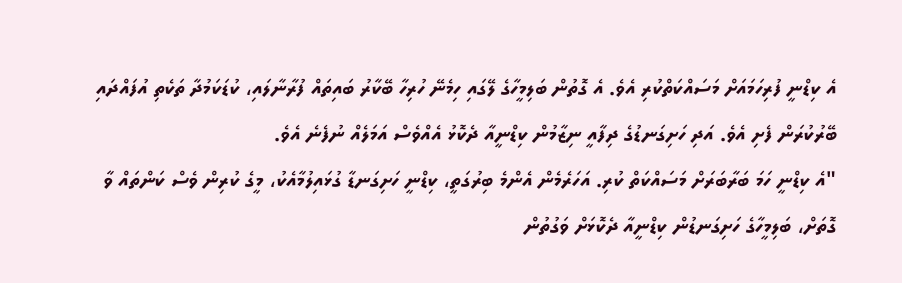އެ ކިޑްނީ ފުރިހަމައަށް މަސައްކަތްކުރި އެވެ. އެ ގޮތުން ބަލިމީހާގެ ލޭގައި ހިމެނޭ ހުރިހާ ބޭކާރު ބައިތައް ފުރާނާލައި، ކުޑަކަމުދާ ތަކެތި އުފައްދައި ބޭރުކުރަން ފެށި އެވެ. އަދި ހަށިގަނޑުގެ ދިފާއީ ނިޒާމުން ކިޑްނީއާ ދެކޮޅު އެއްވެސް އަމަލެއް ނުފެނެ އެވެ.
"އެ ކިޑްނީ ހަމަ ބަރާބަރަށް މަސައްކަތް ކުރި. އަހަރެމެން އެންމެ ބިރުގަތީ، ކިޑްނީ ހަށިގަނޑާ ގުޅައިލުމާއެކު، މީގެ ކުރިން ވެސް ކަންތައް ވާ ގޮތަށް، ބަލިމީހާގެ ހަށިގަނޑުން ކިޑްނީއާ ދެކޮޅަށް ވަގުތުން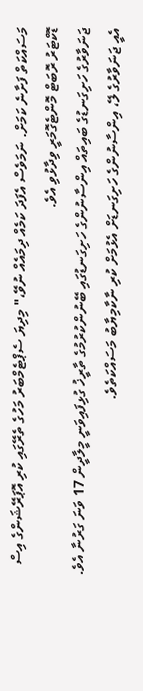މަސައްކަތް ފަށާނެ ކަމަށް. ނަމަވެސް އެފަދަ ކަމެއް ދިމައެއް ނުވޭ،" މިދިޔަ ސެޕްޓެމްބަރު މަހުގެ ތެރޭގައި ކުރި އޮޕަރޭޝަންގެ އިސް ޑޮކްޓަރު ރޮބަޓް މޮންޓެގޮމަރީ ވިދާޅުވި އެވެ.
ޖަނަވާރުގެ ހަށިގަނޑުގެ ބައިތައް އިންސާނުންގެ ހަށިގަނޑުގައި ބޭނުންކުރުމުގެ ތާރީޚު ގުޅިފައިވަނީ މީލާދީން 17 ވަނަ ގަރުނާ އެވެ. އެއީ ޖަނަވާރުގެ ލޭ، އިންސާނުންގެ ހަށިގަނޑަށް އެޅުމަށް ކުރި ނާކާމިޔާބު މަސައްކަތެވެ.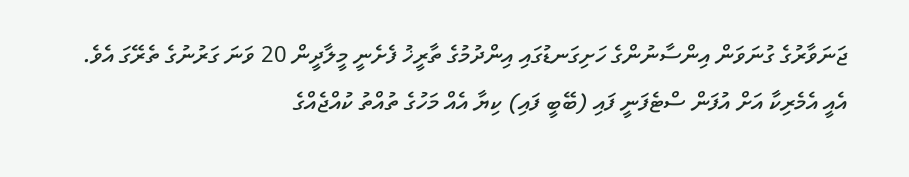ޖަނަވާރުގެ ގުނަވަން އިންސާނުންގެ ހަށިގަނޑުގައި އިންދުމުގެ ތާރީޚު ފެށެނީ މީލާދީން 20 ވަނަ ގަރުނުގެ ތެރޭގަ އެވެ. އެއީ އެމެރިކާ އަށް އުފަން ސްޓެފަނީ ފައި (ބޭބީ ފައި) ކިޔާ އެއް މަހުގެ ތުއްތު ކުއްޖެއްގެ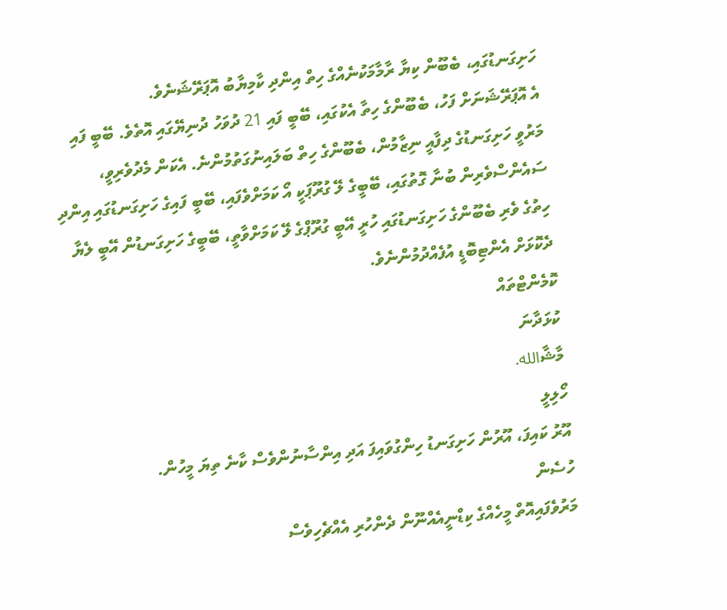ހަށިގަނޑުގައި، ބެބޫން ކިޔާ ރާމާމަކުނެއްގެ ހިތް އިންދި ކާމިޔާބު އޮޕަރޭޝަނެވެ.
އެ އޮޕަރޭޝަނަށް ފަހު، ބެބޫންގެ ހިތާ އެކުގައި، ބޭބީ ފައި 21 ދުވަހު ދުނިޔޭގައި އޮތެވެ. ބޭބީ ފައި މަރުވީ ހަށިގަނޑުގެ ދިފާއީ ނިޒާމުން، ބެބޫންގެ ހިތް ބަލައިނުގަތުމުންނެ. އެކަން މެދުވެރިވީ، ސައެންސްވެރިން ބުނާ ގޮތުގައި، ބޭބީގެ ލޭ ގުރޫޕަކީ އޯ ކަމަށްވެފައި، ބޭބީ ފައިގެ ހަށިގަނޑުގައި އިންދި ހިތުގެ ވެރި ބެބޫންގެ ހަށިގަނޑުގައި ހުރީ އޭބީ ގުރޫޕްގެ ލޭ ކަމަށްވާތީ، ބޭބީގެ ހަށިގަނޑުން އޭބީ ލެޔާ ދެކޮޅަށް އެންޓިބޮޑީ އުފެއްދުމުންނެވެ.
ކޮމެންޓްތައް
ކުޅަދާނަ
މާޝާالله.
ހޯލިލީ
އޫރު ކައިފަ، އޫރުން ހަށިގަނޑު ހިންގުވައިފަ އަދި އިންސާނުންވެސް ކާނެ ތިޔަ މީހުން.
ހުސެން
މަރުވެފައިއޮތް މީހެއްގެ ކިޑްނީއެއްނޫން ދެންހުރި އެއްޗެހިވެސް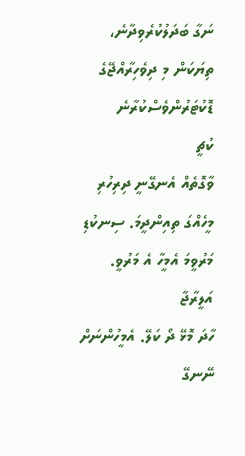ނަގާ ބަދަލުކުރެވިދާނެ، ތިޔަކަން މި ދިވެހިރާއްޖޭގެ ޑޮކުޓަރުންވެސްކުރާނެ
ކުޗީ
ވާގޮތެއް އެނގޭނީ ދިރިހުރި މީހެއްގަ ތިއިންދީމަ. ސިނކުޑި މަރުވީމަ އެމީހާ އެ މަރުވީ.
އަލީރާޖާ
ހާދަ މޮޅޭ ދޯ ކަލޭ. އެމީހުންނަށް ނޭނގޭ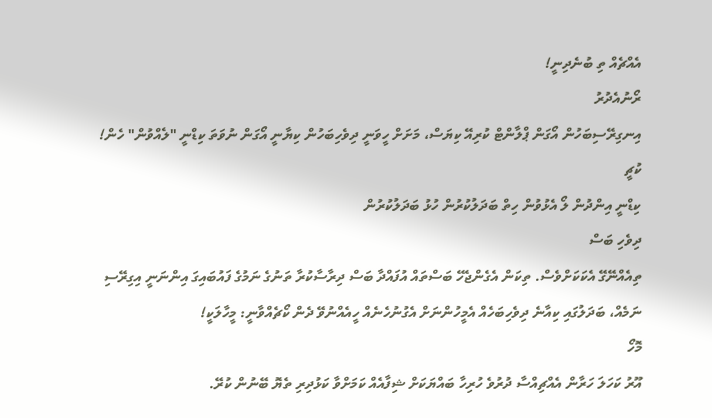އެއްޗެއް ތި ބުނެދިނީ!
ރޯނުއެދުރު
އިނގިރޭސިބަހުން އޯގަން ޕްލާންޓް ކުރިއޭ ކިޔަސް، މަށަށް ހީވަނީ ދިވެހިބަހުން ކިޔާނީ އޯގަން ނުވަތަ ކިޑްނީ "ލެއްވުން" ހެން!
ކުޗީ
ކިޑްނީ އިންދުން ލޯ އެޅުވުން ހިތް ބަދަލުކުރުން ހުޅު ބަދަލުކުރުން
ދިވެހި ބަސް
ތިއެއްނޭގޭ އެކަކަށްވެސް. ތިކަން އެގެންޖެހޭ ބަސްތައް އުފައްދާ ބަސް ދިރާސާކުރާ ތަނުގެ ނަމުގެ ފައުބައިގަ އިންނަނީ އިގިރޭސި ނަމެއް، ބަދަލުގައި ކިއާނެ ދިވެހިބަހެއް އެމީހުންނަށް އެގުނުހެނެއް ހީއެއްނުވޭ ދެން ކޯޗެއްވާނީ: މީހާލަކީ!
މޮހޯ
އޫރު ކަހަލަ ހަރާން އެއްޗިއްސާ ދުރުވެ ހުރިހާ ބައްޔަކަށް ޝިފާއެއް ކަމަށްވާ ކަޅުދިރި ތެޔޮ ބޭނުން ކުރޭ.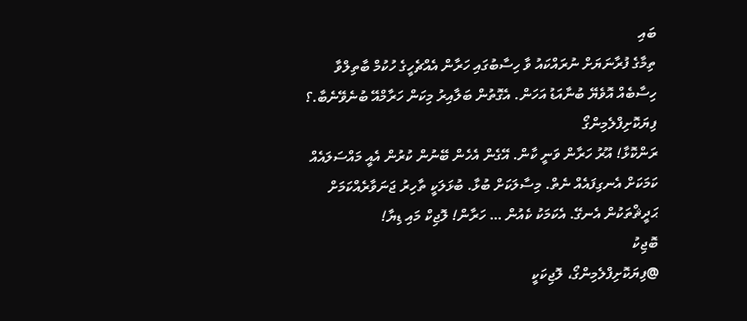ބައި
ތިމާގެ ފުރާނަޔަށް ނުރައްކައު ވާ ހިސާބުގައި ހަރާން އެއްޗެހީގެ ހުކުމް ބާތިލްވާ ހިސާބެއް އޮވެޔޭ ބުނާއަޑު އަހަން. އެގޮތުން ބަލާއިރު މިކަން ހަރާމްއޭ ބުނެވޭނެބާ.؟
ފިޔަކޮށިފްލެމިންގޯ
ރަންކޮޅާ! އޫރު ހަރާން ވަނީ ކާން. އޭގެން އެހެން ބޭނުން ކުރުން އެއީ މައްސަލައެއް ކަމަކަށް އެނގިފައެއް ނެތް. މިސާލަކަށް ބުޅާ. ބުޅަލަކީ ތާހިރު ޖަނަވާރެއްކަމަށް ޙަދީޘްތަކުން އެނގޭ. އެކަމަކު ކެއުން … ހަރާން! ލޮޖިކް މައި ޑިޔާ!
ބޮޖިކު
@ފިޔަކޮށިފްލެމިންގޯ، ލޮޖިކަކީ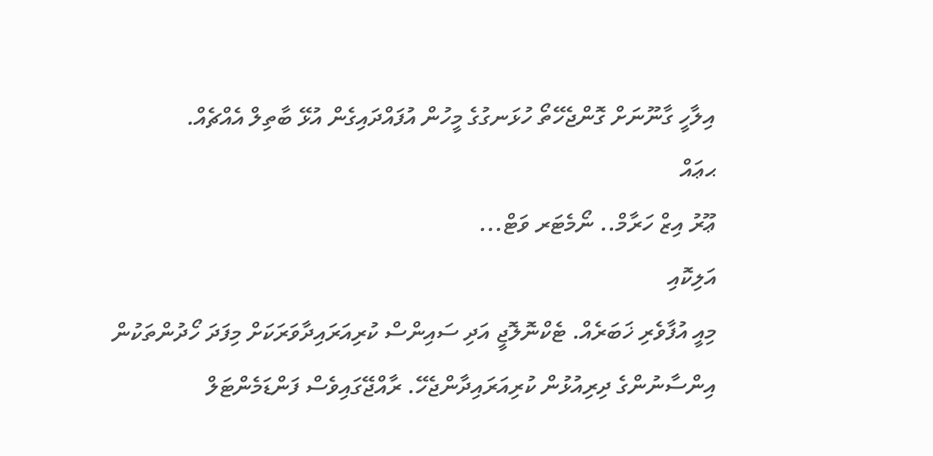އިލާހީ ގާނޫނަށް ގޮންޖެހޭތޯ ހުޅަނގުގެ މީހުން އުފައްދައިގެން އުޅޭ ބާތިލް އެއްޗެއް.
ޙޢައް
ޢޫރު އިޒް ހަރާމް.. ނޯމެޓަރ ވަޓް...
އަލިކޮއި
މިއީ އުފާވެރި ޚަބަރެއް. ޓެކްނޮލޮޖީ އަދި ސައިންސް ކުރިއަރައިދާވަރަކަށް މިފަދަ ހޯދުންތަކުން އިންސާނުންގެ ދިރިއުޅުން ކުރިއަރައިދާންޖެހޭ. ރާއްޖޭގައިވެސް ފަންޑަމެންޓަލް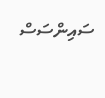ސައިންސަސް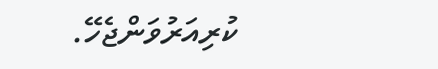ކުރިއަރުވަންޖެހޭ.